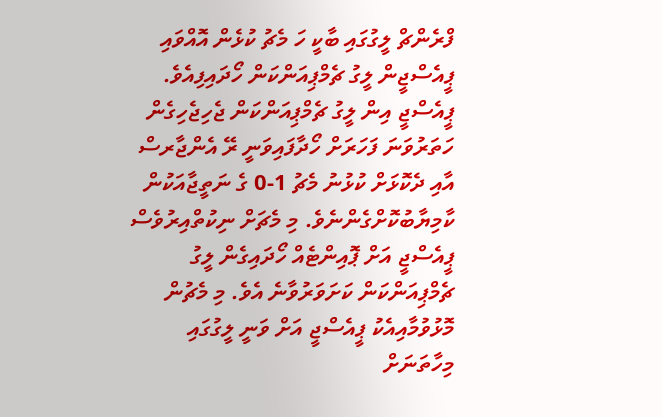ފްރެންޗް ލީގުގައި ބާކީ ހަ މެޗު ކުޅެން އޮއްވައި ޕީއެސްޖީން ލީގު ޗެމްޕިއަންކަން ހޯދައިފިއެވެ. ޕީއެސްޖީ އިން ލީގު ޗެމްޕިއަންކަން ޖެހިޖެހިގެން ހަތަރުވަނަ ފަހަރަށް ހޯދާފައިވަނީ ރޭ އެންޖާރސް އާއި ދެކޮޅަށް ކުޅުނު މެޗު 1-0 ގެ ނަތީޖާއަކުން ކާމިޔާބުކޮށްގެންނެވެ. މި މެޗަށް ނިކުތްއިރުވެސް ޕީއެސްޖީ އަށް ޕޮއިންޓެއް ހޯދައިގެން ލީގު ޗެމްޕިއަންކަން ކަށަވަރުވާނެ އެވެ. މި މެޗުން މޮޅުވުމާއިއެކު ޕީއެސްޖީ އަށް ވަނީ ލީގުގައި މިހާތަނަށް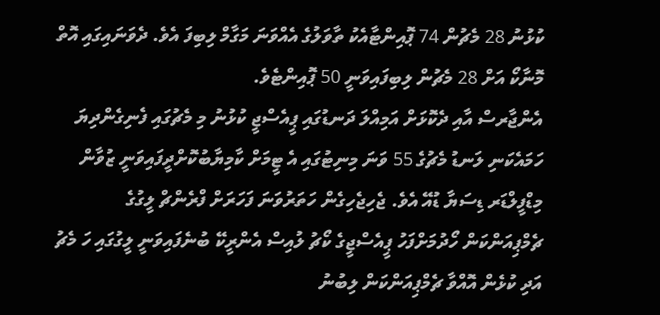ކުޅުނު 28 މެޗުން 74 ޕޮއިންޓާއެކު ތާވަލުގެ އެއްވަނަ މަގާމް ލިބިފަ އެވެ. ދެވަނައިގައި އޮތް މޮނާކޯ އަށް 28 މެޗުން ލިބިފައިވަނީ 50 ޕޮއިންޓެވެ.
އެންޖާރސް އާއި ދެކޮޅަށް އަމިއްލަ ދަނޑުގައި ޕީއެސްޖީ ކުޅުނު މި މެޗުގައި ފެނިގެންދިޔަ ހަމައެކަނި ލަނޑު މެޗުގެ 55 ވަނަ މިނިޓުގައި އެ ޓީމަށް ކާމިޔާބުކޮށްދީފައިވަނީ ޒުވާން މިޑްފީލްޑަރ ޑިސަޔާ ޑުއޭ އެވެ. ޖެހިޖެހިގެން ހަތަރުވަނަ ފަހަރަށް ފްރެންޗް ލީގުގެ ޗެމްޕިއަންކަން ހޯދުމަށްފަހު ޕީއެސްޖީގެ ކޯޗު ލުއިސް އެންރީކޭ ބުނެފައިވަނީ ލީގުގައި ހަ މެޗު އަދި ކުޅެން އޮއްވާ ޗެމްޕިއަންކަން ލިބުނު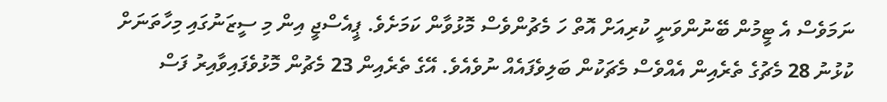ނަމަވެސް އެ ޓީމުން ބޭނުންވަނީ ކުރިއަށް އޮތް ހަ މެޗުންވެސް މޮޅުވާން ކަމަށެވެ. ޕީއެސްޖީ އިން މި ސީޒަނުގައި މިހާތަނަށް ކުޅުނު 28 މެޗުގެ ތެރެއިން އެއްވެސް މެޗަކުން ބަލިވެފައެއް ނުވެއެވެ. އޭގެ ތެރެއިން 23 މެޗުން މޮޅުވެފައިވާއިރު ފަސް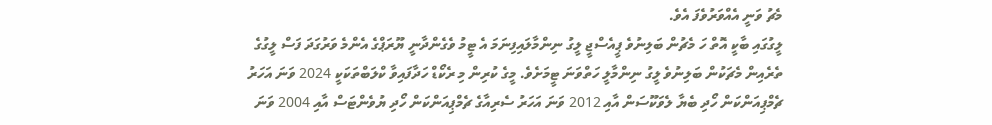މެޗު ވަނީ އެއްވަރުވެފަ އެވެ.
ލީގުގައި ބާކީ އޮތް ހަ މެޗުން ބަލިނުވެ ޕީއެސްޖީ ލީގު ނިންމާލައިފިނަމަ އެ ޓީމު ވެގެންދާނީ ޔޫރަޕްގެ އެންމެ ވަރުގަދަ ފަސް ލީގުގެ ތެރެއިން މެޗަކުން ބަލިނުވެ ލީގު ނިންމާލީ ހަތްވަނަ ޓީމަށެވެ. މީގެ ކުރިން މި ރެކޯޑް ހަދާފައިވާ ކްލަބްތަކަކީ 2024 ވަނަ އަހަރު ޗެމްޕިއަންކަން ހޯދި ބެޔާ ލެވަކޫސަން އާއި 2012 ވަނަ އަހަރު ސެރިއާގެ ޗެމްޕިއަންކަން ހޯދި ޔުވެންޓަސް އާއި 2004 ވަނަ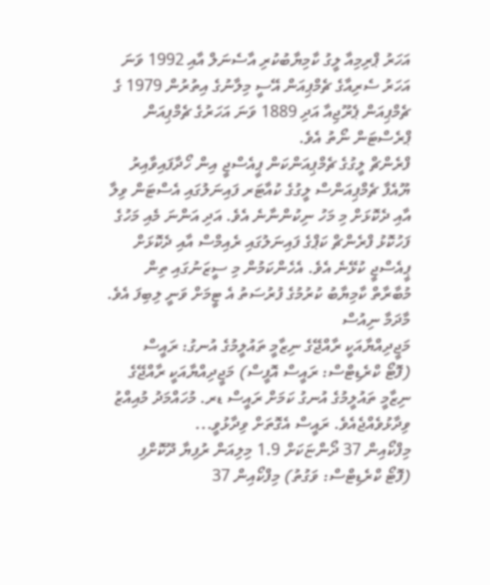އަހަރު ޕްރިމިއާ ލީގު ކާމިޔާބުކުރި އާސެނަލް އާއި 1992 ވަނަ އަހަރު ސެރިއާގެ ޗެމްޕިއަން އޭސީ މިލާނުގެ އިތުރުން 1979 ގެ ޗެމްޕިއަން ޕެރޫޖިއާ އަދި 1889 ވަނަ އަހަރުގެ ޗެމްޕިއަން ޕްރެސްޓަން ނޯތު އެވެ.
ފްރެންޗް ލީގުގެ ޗެމްޕިއަންކަން ޕީއެސްޖީ އިން ހޯދާފައިވާއިރު ޔޫއެފާ ޗެމްޕިއަންސް ލީގުގެ ކުއާޓަރ ފައިނަލުގައި އެސްޓަން ވިލާ އާއި ދެކޮޅަށް މި މަހު ނިކުންނާނެ އެވެ. އަދި އަންނަ މެއި މަހުގެ ފަހުކޮޅު ފްރެންޗް ކަޕްގެ ފައިނަލުގައި ރެއިމްސް އާއި ދެކޮޅަށް ޕީއެސްޖީ ކުޅޭނެ އެވެ. އެހެންކަމުން މި ސީޒަނުގައި ތިން މުބާރާތް ކާމިޔާބު ކުރުމުގެ ފުރުސަތު އެ ޓީމަށް ވަނީ ލިބިފަ އެވެ.
މާދަމާ ނިއުސް
މަޖީދިއްޔާއަކީ ރާއްޖޭގެ ނިޒާމީ ތައުލީމުގެ އުނގު: ރައީސް
(ފޮޓޯ ކްރެޑިޓްސް: ރައީސް އޮފީސް) މަޖީދިއްޔާއަކީ ރާއްޖޭގެ ނިޒާމީ ތައުލީމުގެ އުނގު ކަމަށް ރައީސް ޑރ. މުހައްމަދު މުއިއްޒު ވިދާޅުވެއްޖެއެވެ. ރައީސް އެގޮތަށް ވިދާޅުވީ...
މިފްކޯއިން 37 ދޯންޏަކަށް 1.9 މިލިއަން ރުފިޔާ ދޫކޮށްފި
(ފޮޓޯ ކްރެޑިޓްސް: ވަގުތު) މިފްކޯއިން 37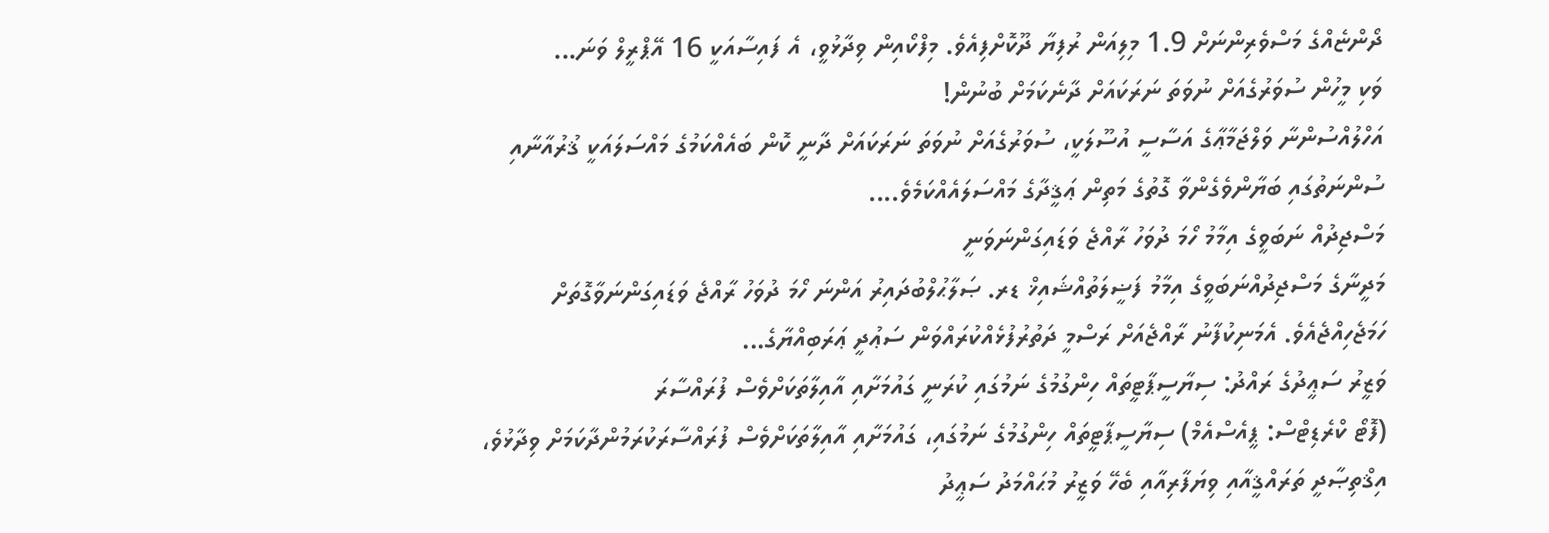ދޯންޏެއްގެ މަސްވެރިންނަށް 1.9 މިލިއަން ރުފިޔާ ދޫކޮށްފިއެވެ. މިފްކޯއިން ވިދާޅުވީ، އެ ފައިސާއަކީ 16 އޭޕްރީލް ވަނަ...
ވަކި މީހުން ސުވަރުގެއަށް ނުވަތަ ނަރަކައަށް ދާނެކަމަށް ބުނުން!
އަހްލުއްސުންނާ ވަލްޖަމާޢާގެ އަސާސީ އުސޫލަކީ، ސުވަރުގެއަށް ނުވަތަ ނަރަކައަށް ދާނީ ކޮން ބައެއްކަމުގެ މައްސަލައަކީ ޤުރުއާނާއި ސުންނަތުގައި ބަޔާންވެގެންވާ ގޮތުގެ މަތިން ޢަޤީދާގެ މައްސަލައެއްކަމެވެ....
މަސްޖިދުއް ނަބަވީގެ އިމާމު ހޯމަ ދުވަހު ރާއްޖެ ވަޑައިގަންނަވަނީ
މަދީނާގެ މަސްޖިދުއްނަބަވީގެ އިމާމު ފަޟީލަތުއްޝައިޚް ޑރ. ޞަލާޙުލްބުދައިރު އަންނަ ހޯމަ ދުވަހު ރާއްޖެ ވަޑައިގަންނަވާގޮތަށް ހަމަޖެހިއްޖެއެވެ. އެމަނިކުފާނު ރާއްޖެއަށް ރަސްމީ ދަތުރުފުޅެއްކުރައްވަން ސަޢުދީ ޢަރަބިއްޔާގެ...
ވަޒީރު ސަޢީދުގެ ރައްދު: ސިޔާސީޕާޓީތައް ހިންގުމުގެ ނަމުގައި ކުރަނީ ގައުމަށާއި އާއިލާތަކަށްވެސް ފުރައްސާރަ
(ފޮޓޯ ކްރެޑިޓްސް: ޕީއެސްއެމް) ސިޔާސީޕާޓީތައް ހިންގުމުގެ ނަމުގައި، ގައުމަށާއި އާއިލާތަކަށްވެސް ފުރައްސާރަކުރަމުންދާކަމަށް ވިދާޅުވެ، އިޤްތިޞާދީ ތަރައްޤީއާއި ވިޔަފާރިއާއި ބެހޭ ވަޒީރު މުޙައްމަދު ސަޢީދު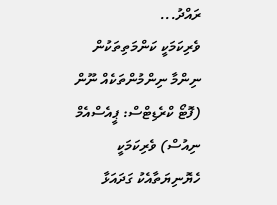ރައްދު...
ވެރިކަމަކީ ކަންމަތިތަކުން ނިންމާ ނިންމުންތަކެއް ނޫން
(ފޮޓޯ ކްރެޑިޓްސް: ޕީއެސްއެމް ނިއުސް) ވެރިކަމަކީ ހެޔޮނިޔަތާއެކު ގަދައަޅާ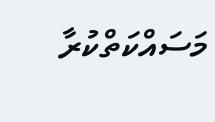މަސައްކަތްކުރާ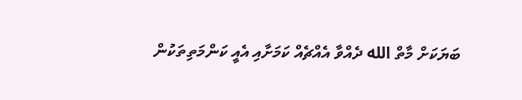ބަޔަކަށް މާތް الله ދެއްވާ އެއްޗެއް ކަމަށާއި އެއީ ކަންމަތިތަކުން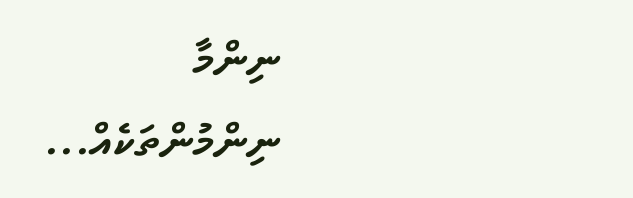ނިންމާ ނިންމުންތަކެއް...